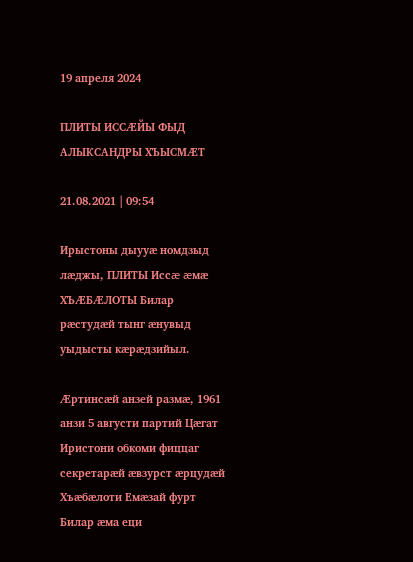19 апреля 2024

ПЛИТЫ ИССӔЙЫ ФЫД АЛЫКСАНДРЫ ХЪЫСМӔТ

21.08.2021 | 09:54

Ирыстоны дыууæ номдзыд лæджы, ПЛИТЫ Иссæ æмæ ХЪÆБÆЛОТЫ Билар рæстудæй тынг æнувыд уыдысты кæрæдзийыл.

Ӕртинсӕй анзей размӕ, 1961 анзи 5 августи партий Цӕгат Иристони обкоми фиццаг секретарӕй ӕвзурст ӕрцудӕй Хъӕбӕлоти Емӕзай фурт Билар ӕма еци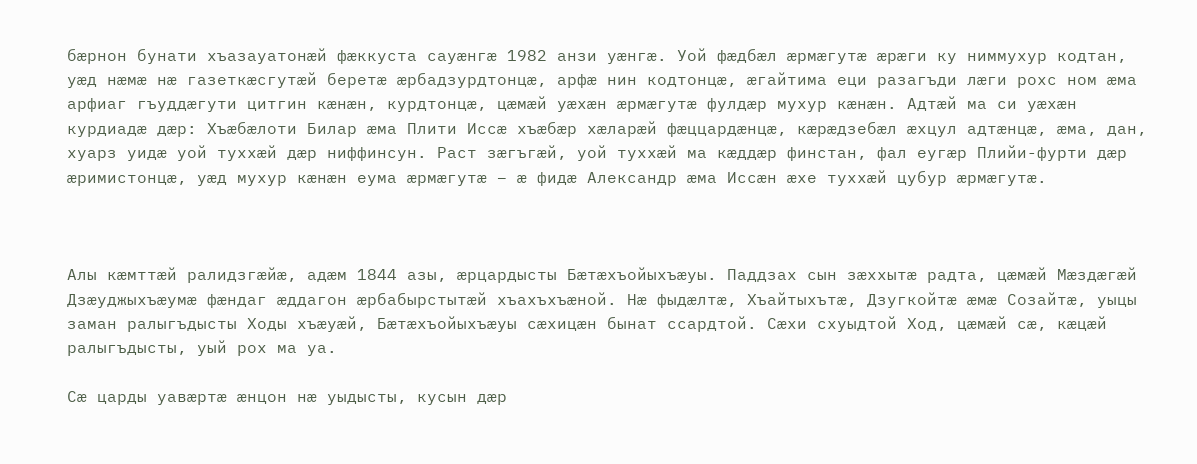бӕрнон бунати хъазауатонӕй фӕккуста сауӕнгӕ 1982 анзи уӕнгӕ. Уой фӕдбӕл ӕрмӕгутӕ ӕрӕги ку ниммухур кодтан, уӕд нӕмӕ нӕ газеткӕсгутӕй беретӕ ӕрбадзурдтонцӕ, арфӕ нин кодтонцӕ, ӕгайтима еци разагъди лӕги рохс ном ӕма арфиаг гъуддӕгути цитгин кӕнӕн, курдтонцӕ, цӕмӕй уӕхӕн ӕрмӕгутӕ фулдӕр мухур кӕнӕн. Адтӕй ма си уӕхӕн курдиадӕ дӕр: Хъӕбӕлоти Билар ӕма Плити Иссӕ хъӕбӕр хӕларӕй фӕццардӕнцӕ, кӕрӕдзебӕл ӕхцул адтӕнцӕ, ӕма, дан, хуарз уидӕ уой туххӕй дӕр ниффинсун. Раст зӕгъгӕй, уой туххӕй ма кӕддӕр финстан, фал еугӕр Плийи-фурти дӕр ӕримистонцӕ, уӕд мухур кӕнӕн еума ӕрмӕгутӕ – ӕ фидӕ Александр ӕма Иссӕн ӕхе туххӕй цубур ӕрмӕгутӕ.



Алы кӕмттӕй ралидзгӕйӕ, адӕм 1844 азы, ӕрцардысты Бӕтӕхъойыхъӕуы. Паддзах сын зӕххытӕ радта, цӕмӕй Мӕздӕгӕй Дзӕуджыхъӕумӕ фӕндаг ӕддагон ӕрбабырстытӕй хъахъхъӕной. Нӕ фыдӕлтӕ, Хъайтыхътӕ, Дзугкойтӕ ӕмӕ Созайтӕ, уыцы заман ралыгъдысты Ходы хъӕуӕй, Бӕтӕхъойыхъӕуы сӕхицӕн бынат ссардтой. Сӕхи схуыдтой Ход, цӕмӕй сӕ, кӕцӕй ралыгъдысты, уый рох ма уа.

Сӕ царды уавӕртӕ ӕнцон нӕ уыдысты, кусын дӕр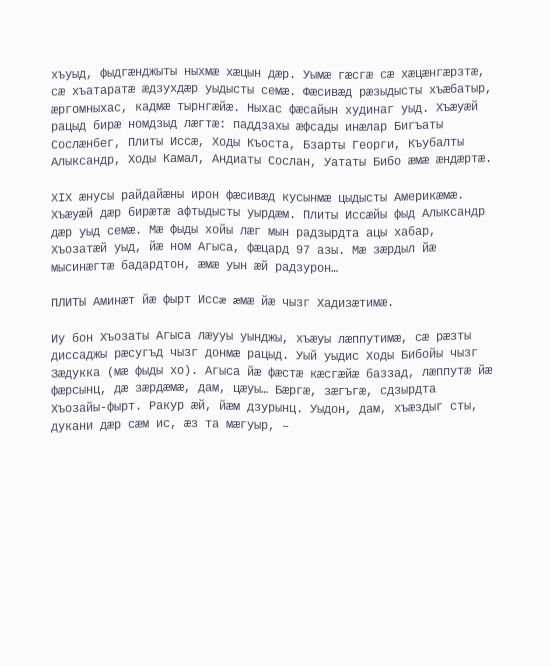хъуыд, фыдгӕнджыты ныхмӕ хӕцын дӕр. Уымӕ гӕсгӕ сӕ хӕцӕнгӕрзтӕ, сӕ хъатаратӕ ӕдзухдӕр уыдысты семӕ. Фӕсивӕд рӕзыдысты хъӕбатыр, ӕргомныхас, кадмӕ тырнгӕйӕ. Ныхас фӕсайын худинаг уыд. Хъӕуӕй рацыд бирӕ номдзыд лӕгтӕ: паддзахы ӕфсады инӕлар Бигъаты Сослӕнбег, Плиты Иссӕ, Ходы Къоста, Бзарты Георги, Къубалты Алыксандр, Ходы Камал, Андиаты Сослан, Уататы Бибо ӕмӕ ӕндӕртӕ.

XIX ӕнусы райдайӕны ирон фӕсивӕд кусынмӕ цыдысты Америкӕмӕ. Хъӕуӕй дӕр бирӕтӕ афтыдысты уырдӕм. Плиты Иссӕйы фыд Алыксандр дӕр уыд семӕ. Мӕ фыды хойы лӕг мын радзырдта ацы хабар, Хъозатӕй уыд, йӕ ном Агыса, фӕцард 97 азы. Мӕ зӕрдыл йӕ мысинӕгтӕ бадардтон, ӕмӕ уын ӕй радзурон…

ПЛИТЫ Аминæт йæ фырт Иссæ æмæ йæ чызг Хадизæтимæ.

Иу бон Хъозаты Агыса лӕууы уынджы, хъӕуы лӕппутимӕ, сӕ рӕзты диссаджы рӕсугъд чызг донмӕ рацыд. Уый уыдис Ходы Бибойы чызг Зӕдукка (мӕ фыды хо). Агыса йӕ фӕстӕ кӕсгӕйӕ баззад, лӕппутӕ йӕ фӕрсынц, дӕ зӕрдӕмӕ, дам, цӕуы… Бӕргӕ, зӕгъгӕ, сдзырдта Хъозайы-фырт. Ракур ӕй, йӕм дзурынц. Уыдон, дам, хъӕздыг сты, дукани дӕр сӕм ис, ӕз та мӕгуыр, –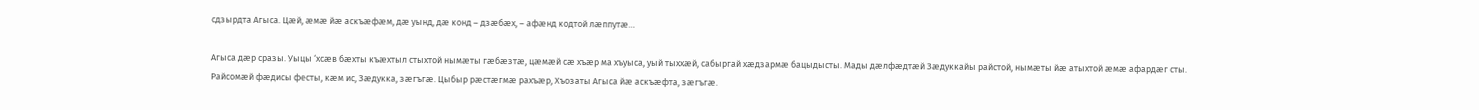сдзырдта Агыса. Цӕй, ӕмӕ йӕ аскъӕфӕм, дӕ уынд, дӕ конд – дзӕбӕх, – афӕнд кодтой лӕппутӕ…

Агыса дӕр сразы. Уыцы ‘хсӕв бӕхты къӕхтыл стыхтой нымӕты гӕбӕзтӕ, цӕмӕй сӕ хъӕр ма хъуыса, уый тыххӕй, сабыргай хӕдзармӕ бацыдысты. Мады дӕлфӕдтӕй Зӕдуккайы райстой, нымӕты йӕ атыхтой ӕмӕ афардӕг сты. Райсомӕй фӕдисы фесты, кӕм ис, Зӕдукка, зӕгъгӕ. Цыбыр рӕстӕгмӕ рахъӕр, Хъозаты Агыса йӕ аскъӕфта, зӕгъгӕ.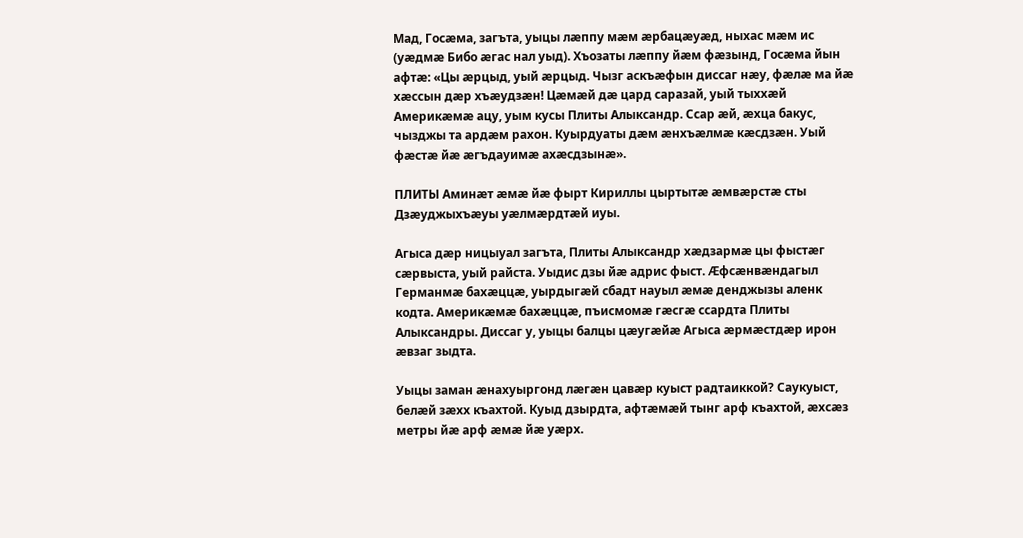Мад, Госӕма, загъта, уыцы лӕппу мӕм ӕрбацӕуӕд, ныхас мӕм ис (уӕдмӕ Бибо ӕгас нал уыд). Хъозаты лӕппу йӕм фӕзынд, Госӕма йын афтӕ: «Цы ӕрцыд, уый ӕрцыд. Чызг аскъӕфын диссаг нӕу, фӕлӕ ма йӕ хӕссын дӕр хъӕудзӕн! Цӕмӕй дӕ цард саразай, уый тыххӕй Америкӕмӕ ацу, уым кусы Плиты Алыксандр. Ссар ӕй, ӕхца бакус, чызджы та ардӕм рахон. Куырдуаты дӕм ӕнхъӕлмӕ кӕсдзӕн. Уый фӕстӕ йӕ ӕгъдауимӕ ахӕсдзынӕ».

ПЛИТЫ Аминæт æмæ йæ фырт Кириллы цыртытæ æмвæрстæ сты Дзæуджыхъæуы уæлмæрдтæй иуы.

Агыса дӕр ницыуал загъта, Плиты Алыксандр хӕдзармӕ цы фыстӕг сӕрвыста, уый райста. Уыдис дзы йӕ адрис фыст. Ӕфсӕнвӕндагыл Германмӕ бахӕццӕ, уырдыгӕй сбадт науыл ӕмӕ денджызы аленк кодта. Америкӕмӕ бахӕццӕ, пъисмомӕ гӕсгӕ ссардта Плиты Алыксандры. Диссаг у, уыцы балцы цӕугӕйӕ Агыса ӕрмӕстдӕр ирон ӕвзаг зыдта.

Уыцы заман ӕнахуыргонд лӕгӕн цавӕр куыст радтаиккой? Саукуыст, белӕй зӕхх къахтой. Куыд дзырдта, афтӕмӕй тынг арф къахтой, ӕхсӕз метры йӕ арф ӕмӕ йӕ уӕрх.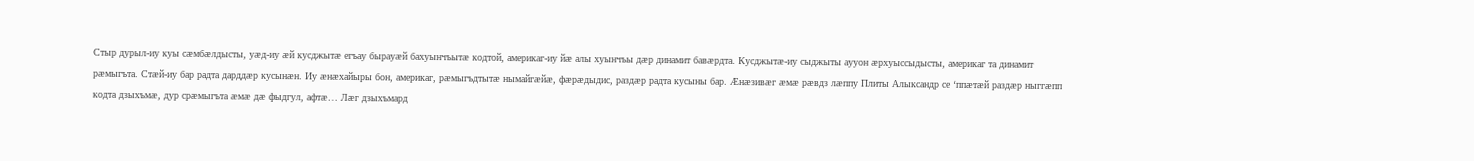Стыр дурыл-иу куы сӕмбӕлдысты, уӕд-иу ӕй кусджытӕ егъау бырауӕй бахуынчъытӕ кодтой, америкаг-иу йӕ алы хуынчъы дӕр динамит бавӕрдта. Кусджытӕ-иу сыджыты аууон ӕрхуыссыдысты, америкаг та динамит рӕмыгъта. Стӕй-иу бар радта дарддӕр кусынӕн. Иу ӕнӕхайыры бон, америкаг, рӕмыгъдтытӕ нымайгӕйӕ, фӕрӕдыдис, раздӕр радта кусыны бар. Ӕнӕзивӕг ӕмӕ рӕвдз лӕппу Плиты Алыксандр се ‘ппӕтӕй раздӕр ныггӕпп кодта дзыхъмӕ, дур срӕмыгъта ӕмӕ дӕ фыдгул, афтӕ… Лӕг дзыхъмард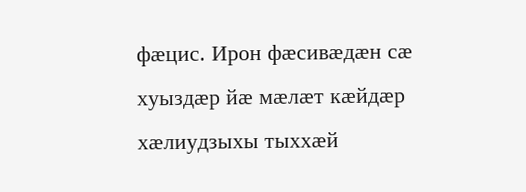фӕцис. Ирон фӕсивӕдӕн сӕ хуыздӕр йӕ мӕлӕт кӕйдӕр хӕлиудзыхы тыххӕй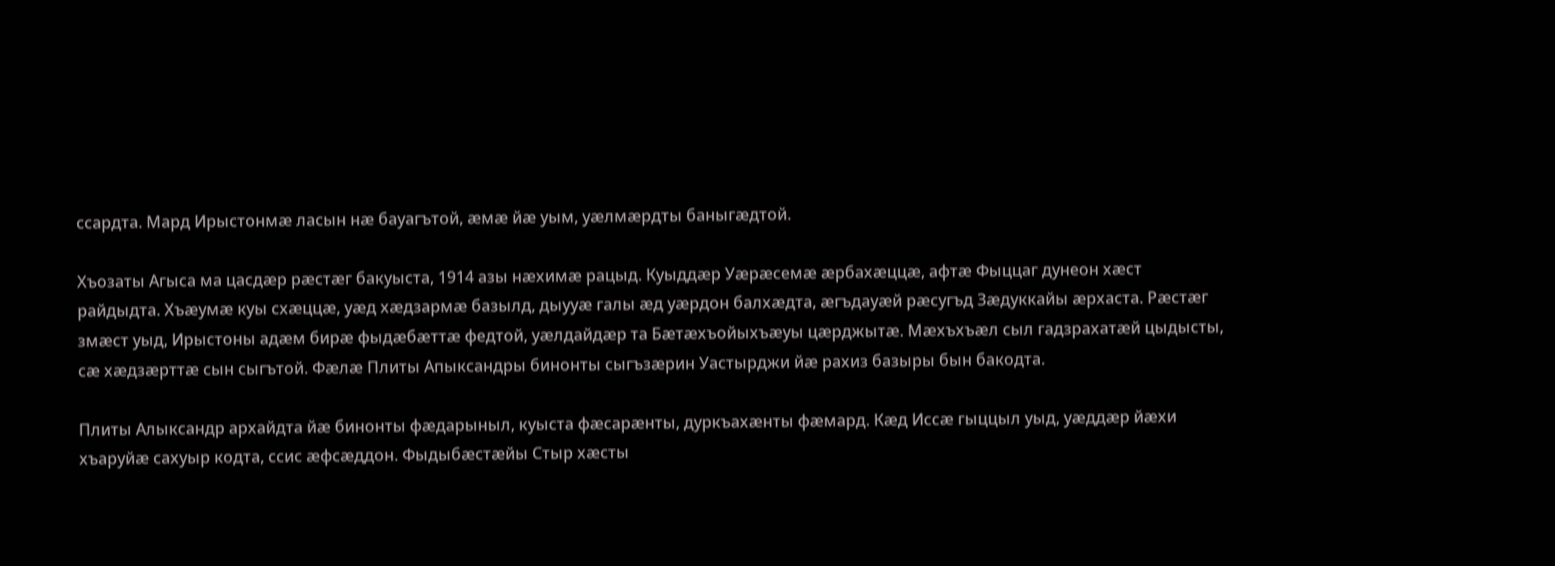ссардта. Мард Ирыстонмӕ ласын нӕ бауагътой, ӕмӕ йӕ уым, уӕлмӕрдты баныгӕдтой.

Хъозаты Агыса ма цасдӕр рӕстӕг бакуыста, 1914 азы нӕхимӕ рацыд. Куыддӕр Уӕрӕсемӕ ӕрбахӕццӕ, афтӕ Фыццаг дунеон хӕст райдыдта. Хъӕумӕ куы схӕццӕ, уӕд хӕдзармӕ базылд, дыууӕ галы ӕд уӕрдон балхӕдта, ӕгъдауӕй рӕсугъд Зӕдуккайы ӕрхаста. Рӕстӕг змӕст уыд, Ирыстоны адӕм бирӕ фыдӕбӕттӕ федтой, уӕлдайдӕр та Бӕтӕхъойыхъӕуы цӕрджытӕ. Мӕхъхъӕл сыл гадзрахатӕй цыдысты, сӕ хӕдзӕрттӕ сын сыгътой. Фӕлӕ Плиты Апыксандры бинонты сыгъзӕрин Уастырджи йӕ рахиз базыры бын бакодта.

Плиты Алыксандр архайдта йӕ бинонты фӕдарыныл, куыста фӕсарӕнты, дуркъахӕнты фӕмард. Кӕд Иссӕ гыццыл уыд, уӕддӕр йӕхи хъаруйӕ сахуыр кодта, ссис ӕфсӕддон. Фыдыбӕстӕйы Стыр хӕсты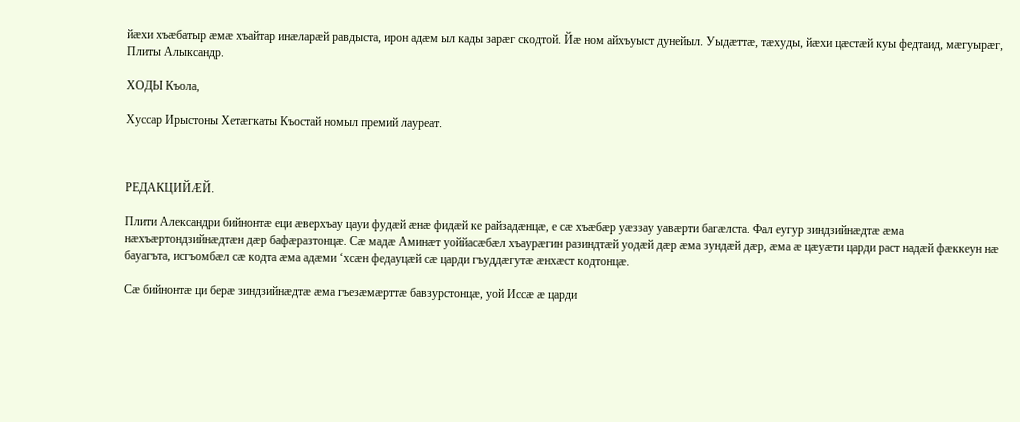йӕхи хъӕбатыр ӕмӕ хъайтар инӕларӕй равдыста, ирон адӕм ыл кады зарӕг скодтой. Йӕ ном айхъуыст дунейыл. Уыдӕттӕ, тӕхуды, йӕхи цӕстӕй куы федтаид, мӕгуырӕг, Плиты Алыксандр.

ХОДЫ Къола,

Хуссар Ирыстоны Хетӕгкаты Къостай номыл премий лауреат.



РЕДАКЦИЙӔЙ.

Плити Александри бийнонтӕ еци ӕверхъау цауи фудӕй ӕнӕ фидӕй ке райзадӕнцӕ, е сӕ хъӕбӕр уӕззау уавӕрти багӕлста. Фал еугур зиндзийнӕдтӕ ӕма нӕхъӕртондзийнӕдтӕн дӕр бафӕразтонцӕ. Сӕ мадӕ Аминӕт уоййасӕбӕл хъаурӕгин разиндтӕй уодӕй дӕр ӕма зундӕй дӕр, ӕма ӕ цӕуӕти царди раст надӕй фӕккеун нӕ бауагъта, исгъомбӕл сӕ кодта ӕма адӕми ‘хсӕн федауцӕй сӕ царди гъуддӕгутӕ ӕнхӕст кодтонцӕ.

Сӕ бийнонтӕ ци берӕ зиндзийнӕдтӕ ӕма гъезӕмӕрттӕ бавзурстонцӕ, уой Иссӕ ӕ царди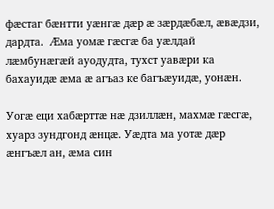фӕстаг бӕнтти уӕнгӕ дӕр ӕ зӕрдӕбӕл, ӕвӕдзи, дардта.  Ӕма уомӕ гӕсгӕ ба уӕлдай лӕмбунӕгӕй ауодудта, тухст уавӕри ка бахауидӕ ӕма ӕ агъаз ке багъӕуидӕ, уонӕн.

Уогӕ еци хабӕрттӕ нӕ дзиллӕн, махмӕ гӕсгӕ, хуарз зундгонд ӕнцӕ. Уӕдта ма уотӕ дӕр ӕнгъӕл ан, ӕма син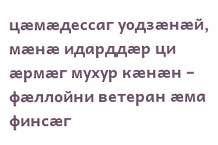цӕмӕдессаг уодзӕнӕй, мӕнӕ идарддӕр ци ӕрмӕг мухур кӕнӕн – фӕллойни ветеран ӕма финсӕг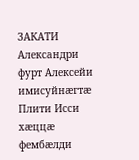ЗАКАТИ Александри фурт Алексейи имисуйнӕгтӕ Плити Исси хӕццӕ фембӕлди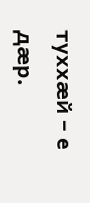туххӕй – е дӕр.